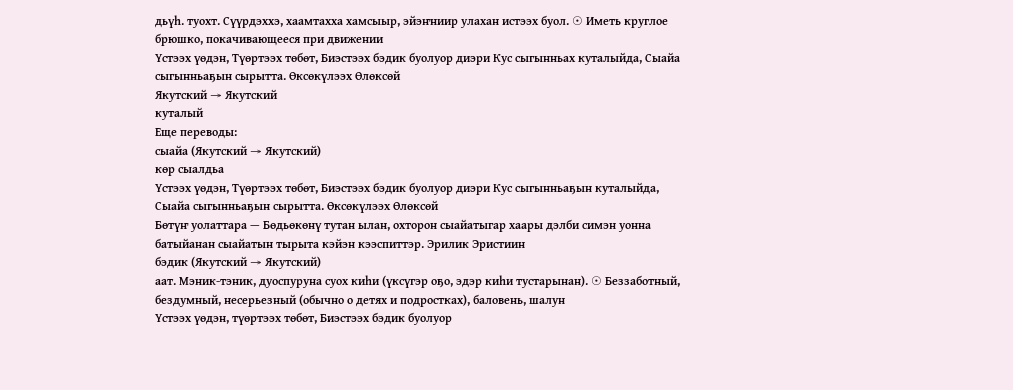дьүһ. туохт. Сүүрдэххэ, хаамтахха хамсыыр, эйэҥниир улахан истээх буол. ☉ Иметь круглое брюшко, покачивающееся при движении
Үстээх үөдэн, Түөртээх төбөт, Биэстээх бэдик буолуор диэри Кус сыгынньах куталыйда, Сыайа сыгынньаҕын сырытта. Өксөкүлээх Өлөксөй
Якутский → Якутский
куталый
Еще переводы:
сыайа (Якутский → Якутский)
көр сыалдьа
Үстээх үөдэн, Түөртээх төбөт, Биэстээх бэдик буолуор диэри Кус сыгынньаҕын куталыйда, Сыайа сыгынньаҕын сырытта. Өксөкүлээх Өлөксөй
Бөтүҥ уолаттара — Бөдьөкөнү тутан ылан, охторон сыайатыгар хаары дэлби симэн уонна батыйанан сыайатын тырыта кэйэн кээспиттэр. Эрилик Эристиин
бэдик (Якутский → Якутский)
аат. Мэник-тэник, дуоспуруна суох киһи (үксүгэр оҕо, эдэр киһи тустарынан). ☉ Беззаботный, бездумный, несерьезный (обычно о детях и подростках), баловень, шалун
Үстээх үөдэн, түөртээх төбөт, Биэстээх бэдик буолуор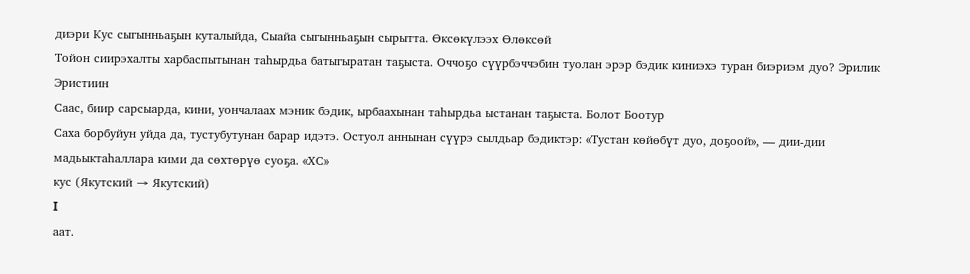диэри Кус сыгынньаҕын куталыйда, Сыайа сыгынньаҕын сырытта. Өксөкүлээх Өлөксөй
Тойон сиирэхалты харбаспытынан таһырдьа батыгыратан таҕыста. Оччоҕо сүүрбэччэбин туолан эрэр бэдик киниэхэ туран биэриэм дуо? Эрилик Эристиин
Саас, биир сарсыарда, кини, уончалаах мэник бэдик, ырбаахынан таһырдьа ыстанан таҕыста. Болот Боотур
Саха борбуйун уйда да, тустубутунан барар идэтэ. Остуол аннынан сүүрэ сылдьар бэдиктэр: «Тустан көйөбүт дуо, доҕоой», — дии-дии мадьыктаһаллара кими да сөхтөрүө суоҕа. «ХС»
кус (Якутский → Якутский)
I
аат.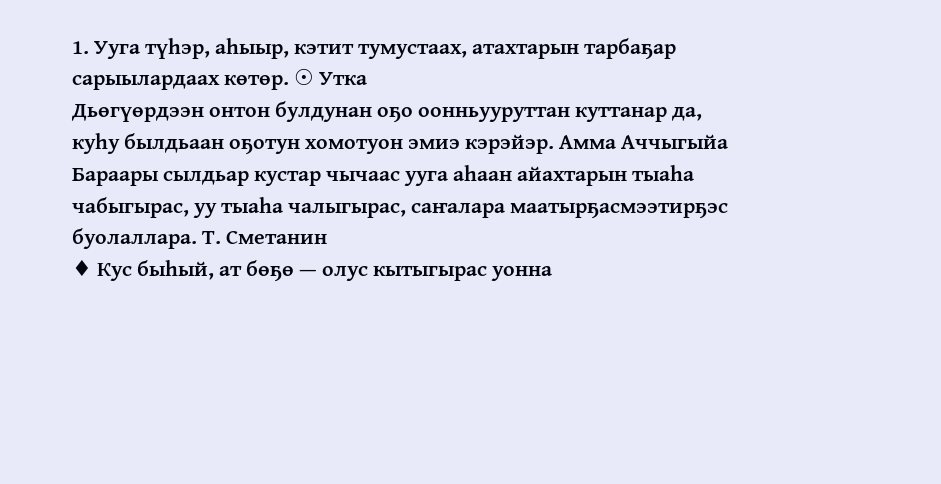1. Ууга түһэр, аһыыр, кэтит тумустаах, атахтарын тарбаҕар сарыылардаах көтөр. ☉ Утка
Дьөгүөрдээн онтон булдунан оҕо оонньууруттан куттанар да, куһу былдьаан оҕотун хомотуон эмиэ кэрэйэр. Амма Аччыгыйа
Бараары сылдьар кустар чычаас ууга аһаан айахтарын тыаһа чабыгырас, уу тыаһа чалыгырас, саҥалара маатырҕасмээтирҕэс буолаллара. Т. Сметанин
♦ Кус быһый, ат бөҕө — олус кытыгырас уонна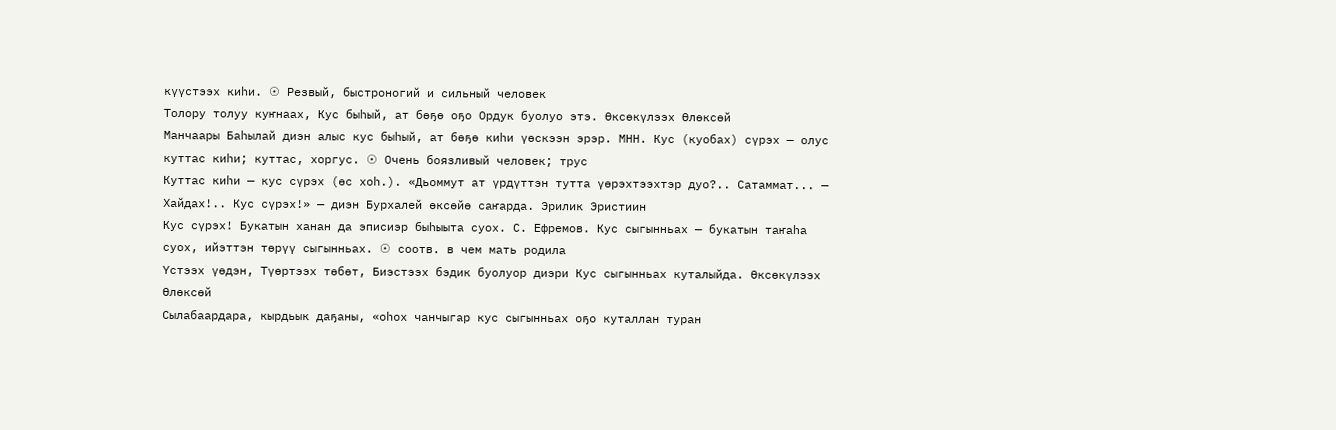күүстээх киһи. ☉ Резвый, быстроногий и сильный человек
Толору толуу куҥнаах, Кус быһый, ат бөҕө оҕо Ордук буолуо этэ. Өксөкүлээх Өлөксөй
Манчаары Баһылай диэн алыс кус быһый, ат бөҕө киһи үөскээн эрэр. МНН. Кус (куобах) сүрэх — олус куттас киһи; куттас, хоргус. ☉ Очень боязливый человек; трус
Куттас киһи — кус сүрэх (өс хоһ.). «Дьоммут ат үрдүттэн тутта үөрэхтээхтэр дуо?.. Сатаммат... — Хайдах!.. Кус сүрэх!» — диэн Бурхалей өксөйө саҥарда. Эрилик Эристиин
Кус сүрэх! Букатын ханан да эписиэр быһыыта суох. С. Ефремов. Кус сыгынньах — букатын таҥаһа суох, ийэттэн төрүү сыгынньах. ☉ соотв. в чем мать родила
Үстээх үөдэн, Түөртээх төбөт, Биэстээх бэдик буолуор диэри Кус сыгынньах куталыйда. Өксөкүлээх Өлөксөй
Сылабаардара, кырдьык даҕаны, «оһох чанчыгар кус сыгынньах оҕо куталлан туран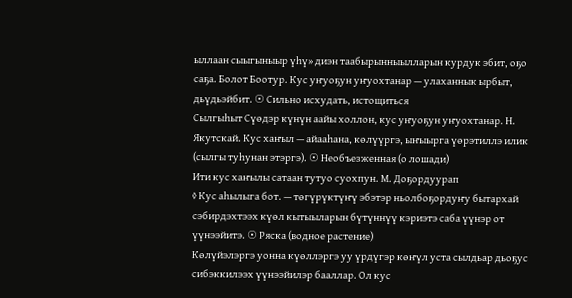ыллаан сыыгыныыр үһү» диэн таабырынныылларын курдук эбит, оҕо саҕа. Болот Боотур. Кус уҥуоҕун уҥуохтанар — улаханнык ырбыт, дьүдьэйбит. ☉ Сильно исхудать, истощиться
Сылгыһыт Сүөдэр күнүн аайы холлон, кус уҥуоҕун уҥуохтанар. Н. Якутскай. Кус хаҥыл — айааһана, көлүүргэ, ыҥыырга үөрэтиллэ илик (сылгы туһунан этэргэ). ☉ Необъезженная (о лошади)
Ити кус хаҥылы сатаан тутуо суохпун. М. Доҕордуурап
◊ Кус аһылыга бот. — төгүрүктүҥү эбэтэр ньолбоҕордуҥу бытархай сэбирдэхтээх күөл кытыыларын бүтүннүү кэриэтэ саба үүнэр от үүнээйитэ. ☉ Ряска (водное растение)
Көлүйэлэргэ уонна күөллэргэ уу үрдүгэр көҥүл уста сылдьар дьоҕус сибэккилээх үүнээйилэр бааллар. Ол кус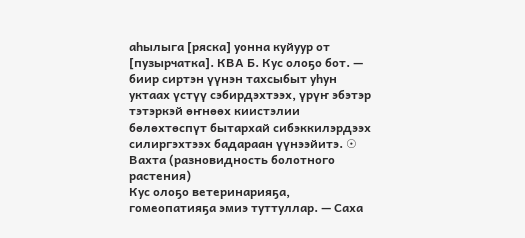аһылыга [ряска] уонна куйуур от [пузырчатка]. КВА Б. Кус олоҕо бот. — биир сиртэн үүнэн тахсыбыт уһун уктаах үстүү сэбирдэхтээх, үрүҥ эбэтэр тэтэркэй өҥнөөх киистэлии бөлөхтөспүт бытархай сибэккилэрдээх силиргэхтээх бадараан үүнээйитэ. ☉ Вахта (разновидность болотного растения)
Кус олоҕо ветеринарияҕа, гомеопатияҕа эмиэ туттуллар. — Саха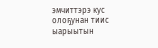эмчиттэрэ кус олоҕунан тиис ыарыытын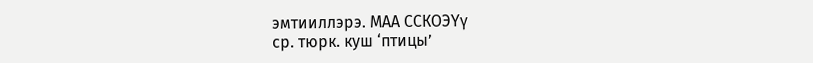эмтииллэрэ. МАА ССКОЭҮү
ср. тюрк. куш ‘птицы’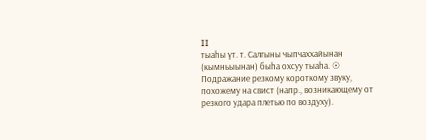II
тыаһы үт. т. Салгыны чыпчаххайынан (кымньыынан) быһа охсуу тыаһа. ☉ Подражание резкому короткому звуку, похожему на свист (напр., возникающему от резкого удара плетью по воздуху).